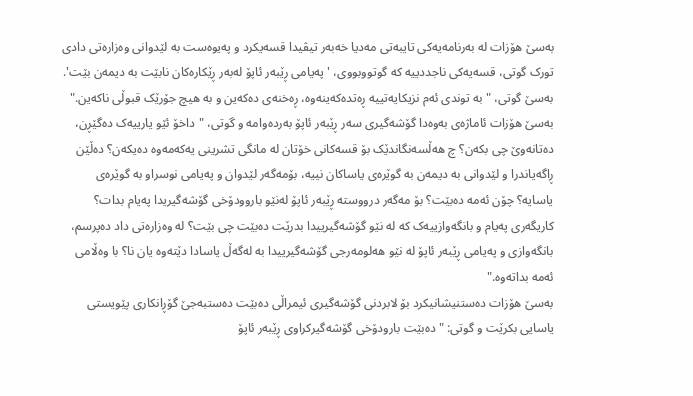بەسێ هۆزات لە بەرنامەیەکی تایبەتی مەدیا خەبەر تیڤیدا قسەیکرد و پەیوەست بە لێدوانی وەزارەتی دادی تورک گوتی، قسەیەکی ناجددییە کە گوتووبووی، 'پەیامی ڕێبەر ئاپۆ لەبەر ڕێکارەکان نابێت بە دیمەن بێت'. بەسێ گوتی، "بە توندی ئەم نزیکایەتییە ڕەتدەکەینەوە، ڕەخنەی دەکەین و بە هیچ جۆرێک قبوڵی ناکەین."
بەسێ هۆزات ئاماژەی بەوەدا گۆشەگیری سەر ڕێبەر ئاپۆ بەردەوامە و گوتی، "داخۆ ئێو یارییەک دەگێڕن، دەتانەوێ چی بکەن؟ چ هەڵسەنگاندێک بۆ قسەکانی خۆتان لە مانگی تشرینی یەکەمەوە دەیکەن؟ دەڵێن ڕاگەیاندرا و لێدوانی بە دیمەن بە گوێرەی یاساکان نییە، بۆمەگەر لێدوان و پەیامی نوسراو بە گوێرەی یاسایە؟ چۆن ئەمە دەبێت؟ بۆ مەگەر درووستە ڕێبەر ئاپۆ لەنێو باروودۆخی گۆشەگیریدا پەیام بدات؟ کاریگەری پەیام و بانگەوازییەک کە لە نێو گۆشەگیرییدا بدرێت دەبێت چی بێت؟ لە وەزارەتی داد دەپرسم، بانگەوازی و پەیامی ڕێبەر ئاپۆ لە نێو هەلومەرجی گۆشەگیرییدا بە لەگەڵ یاسادا دێتەوە یان نا؟ با وەڵامی ئەمە بداتەوە."
بەسێ هۆزات دەستنیشانیکرد بۆ لابردنی گۆشەگیری ئیمراڵی دەبێت دەستبەجێ گۆڕانکاری پێویستی یاسایی بکرێت و گوتی: " دەبێت بارودۆخی گۆشەگیرکراوی ڕێبەر ئاپۆ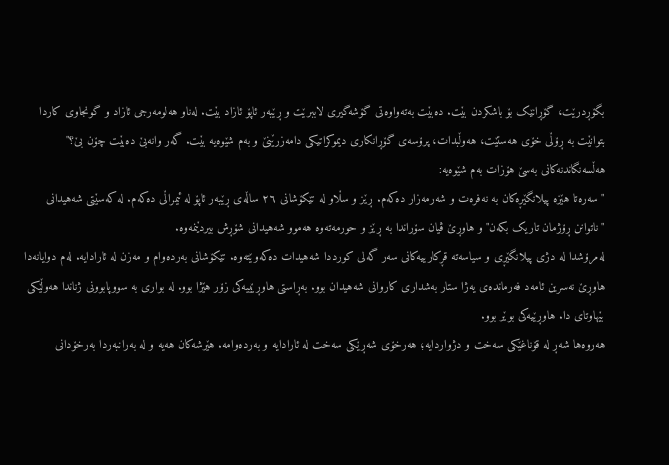بگۆڕدرێت، گۆڕانێک بۆ باشکردن بێت. دەبێت بەتەواوەتی گۆشەگیری لاببرێت و ڕێبەر ئاپۆ ئازاد بێت. لەناو هەلومەرجی ئازاد و گونجاوی کاردا بتوانێت بە ڕۆڵی خۆی هەستێت، هەوڵبدات، پرۆسەی گۆڕانکاری دیموکراتیکی دامەزرێنێ و بەم شێوەیە بێت. گەر وانەبێ دەبێت چۆن بێ؟"
هەڵسەنگاندنەکانی بەسێ هۆزات بەم شێوەیە:
"سەرەتا هێزە پیلانگێڕەکان بە نەفرەت و شەرمەزار دەکەم. ڕێز و سڵاو لە تێکۆشانی ٢٦ ساڵەی ڕێبەر ئاپۆ لە ئیمراڵی دەکەم. لە کەسێتی شەهیدانی "ناتوانن ڕۆژمان تاریک بکەن" و هاوڕێ ڤیان سۆراندا بە ڕێز و حورمەتەوە هەموو شەهیدانی شۆڕش بیردێنمەوە.
لەمرۆشدا لە دژی پیلانگێڕی و سیاسەتە قڕکارییەکانی سەر گەلی کورددا شەهیدات دەکەوێتەوە. تێکۆشانی بەردەوام و مەزن لە ئارادایە. لەم دوایانەدا هاوڕێ نەسرین ئامەد فەرماندەی یەژا ستار بەشداری کاروانی شەهیدان بوو. بەڕاستی هاوڕێییەکی زۆر هێژا بوو. لە بواری بە سووپابوونی ژناندا هەوڵێکی بێهاوتای دا. هاوڕێیەکی بوێر بوو.
هەروەها شەڕ لە قۆناغێکی سەخت و دژواردایە؛ هەرخۆی شەڕێکی سەخت لە ئارادایە و بەردەوامە. هێرشەکان هەیە و لە بەرانبەردا بەرخۆدانی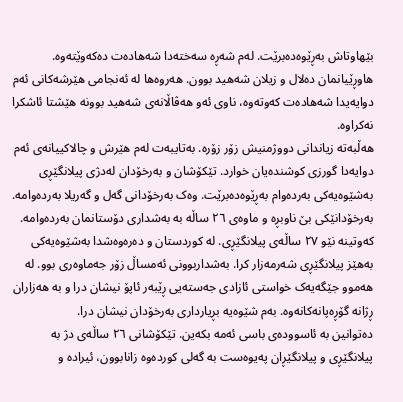بێهاوتاش بەڕێوەدەبرێت. لەم شەڕە سەختەدا شەهادەت دەکەوێتەوە. هاوڕێیانمان دەلال و زیلان شەهید بوون. هەروەها لە ئەنجامی هێرشەکانی ئەم دوایەیدا شەهادەت کەوتەوە، ناوی ئەو هەڤاڵانەی شەهید بوونە هێشتا ئاشکرا نەکراوە.
هەڵبەتە زیاندانی دووژمنیش زۆر زۆرە. بەتایبەت لەم هێرش و چالاکییانەی ئەم دوایەدا گورزی کوشندەیان خوارد. تێکۆشان و بەرخۆدان لەدژی پیلانگێڕی بەشێوەیەکی بەردەوام بەڕێوەدەبرێت. وەک بەرخۆدانی گەل و گەریلا بەردەوامە. بەرخۆدانێکی بێ ناوبڕە و ماوەی ٢٦ ساڵە بە بەشداری دۆستانمان بەردەوامە.
کەوتینە نێو ٢٧ ساڵەی پیلانگێڕی. لە کوردستان و دەرەوەشدا بەشێوەیەکی بەهێز پیلانگێڕی شەرمەزار کرا. بەشداربوونی ئەمساڵ زۆر جەماوەری بوو. لە هەموو جێگەیەک خواستی ئازادی جەستەیی ڕێبەر ئاپۆ نیشان درا و بە هەزاران ڕژانە گۆڕەپانەکانەوە. بەم شێوەیە بڕیارداری بەرخۆدان نیشان درا.
دەتوانین بە ئاسوودەی باسی ئەمە بکەین. تێکۆشانی ٢٦ ساڵەی دژ بە پیلانگێڕی و پیلانگێڕان پەیوەست بە گەلی کوردەوە زانابوون، ئیرادە و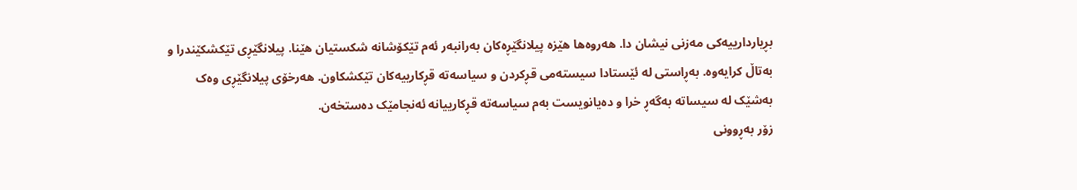بڕیاردارییەکی مەزنی نیشان دا. هەروەها هێزە پیلانگێڕەکان بەرانبەر ئەم تێکۆشانە شکستیان هێنا. پیلانگێڕی تێكشكێندرا و بەتاڵ کرایەوە. بەڕاستی لە ئێستادا سیستەمی قڕکردن و سیاسەتە قڕکارییەکان تێکشکاون. هەرخۆی پیلانگێڕی وەک بەشێک لە سیساتە بەگەڕ خرا و دەیانویست بەم سیاسەتە قڕکارییانە ئەنجامێک دەستخەن.
زۆر بەڕوونی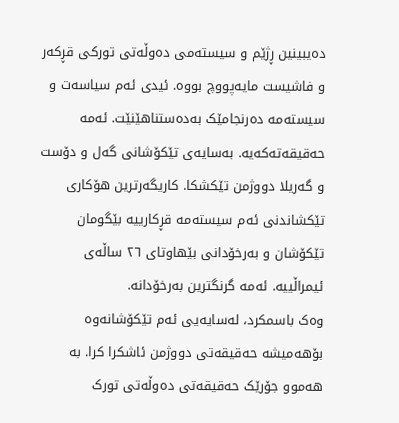دەیبینین ڕژێم و سیستەمی دەوڵەتی تورکی قڕکەر و فاشیست مایەپووچ بووە. ئیدی ئەم سیاسەت و سیستەمە دەرنجامێک بەدەستناهێنێت. ئەمە حەقیقەتەکەیە. بەسایەی تێکۆشانی گەل و دۆست و گەریلا دووژمن تێکشکا. کاریگەرترین هۆکاری تێکشاندنی ئەم سیستەمە قڕکارییە بێگومان تێکۆشان و بەرخۆدانی بێهاوتای ٢٦ ساڵەی ئیمراڵییە. ئەمە گرنگترین بەرخۆدانە.
وەک باسمکرد، لەسایەیی ئەم تێکۆشانەوە بۆهەمیشە حەقیقەتی دووژمن ئاشکرا کرا. بە هەموو جۆرێک حەقیقەتی دەوڵەتی تورک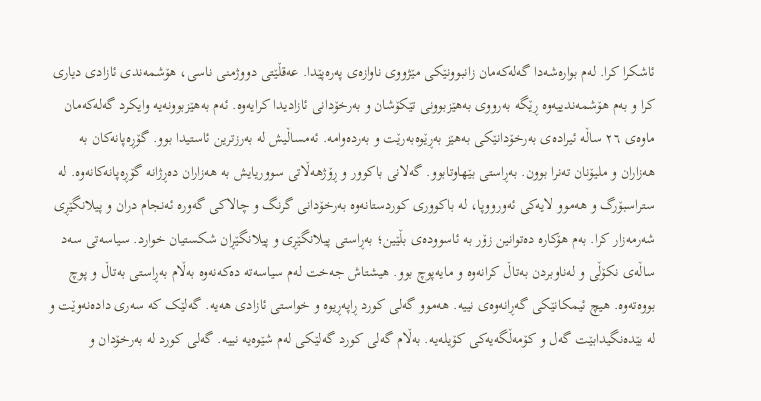ئاشکرا کرا. لەم بوارەشەدا گەلەکەمان زانبوونێکی مێژووی ناوازەی پەرەپێدا. عەقڵێتی دووژمنی ناسی، هۆشمەندی ئازادی دیاری کرا و بەم هۆشمەندییەوە ڕێگە بەرووی بەهێزبوونی تێکۆشان و بەرخۆدانی ئازادیدا کرایەوە. ئەم بەهێزبوونەیە وایکرد گەلەکەمان ماوەی ٢٦ ساڵە ئیرادەی بەرخۆدانێکی بەهێز بەڕێوەبەرێت و بەردەوامە. ئەمساڵیش لە بەرزترین ئاستیدا بوو. گۆڕەپانەکان بە هەزاران و ملیۆنان تەنرا بوون. بەڕاستی بێهاوتابوو. گەلانی باکوور و ڕۆژهەڵاتی سووریایش بە هەزاران دەڕژانە گۆڕەپانەکانەوە. لە ستراسبۆرگ و هەموو لایەکی ئەورووپا، لە باکووری کوردستانەوە بەرخۆدانی گرنگ و چالاکی گەورە ئەنجام دران و پیلانگێڕی شەرمەزار کرا. بەم هۆکارە دەتوانین زۆر بە ئاسوودەی بڵێین؛ بەڕاستی پیلانگێڕی و پیلانگێڕان شکستیان خوارد. سیاسەتی سەد ساڵەی نکۆڵی و لەناوبردن بەتاڵ کرانەوە و مایەپوچ بوو. هیشتاش جەخت لەم سیاسەتە دەکەنەوە بەڵام بەڕاستی بەتاڵ و پوچ بووەتەوە. هیچ ئیمکانێکی گەڕانەوەی نییە. هەموو گەلی کورد ڕاپەڕیوە و خواستی ئازادی هەیە. گەلێک کە سەری دادەنەوێت و لە بێدەنگیدابێت گەل و کۆمەڵگەیەکی کۆیلەیە. بەڵام گەلی کورد گەلێکی لەم شێوەیە نییە. گەلی کورد لە بەرخۆدان و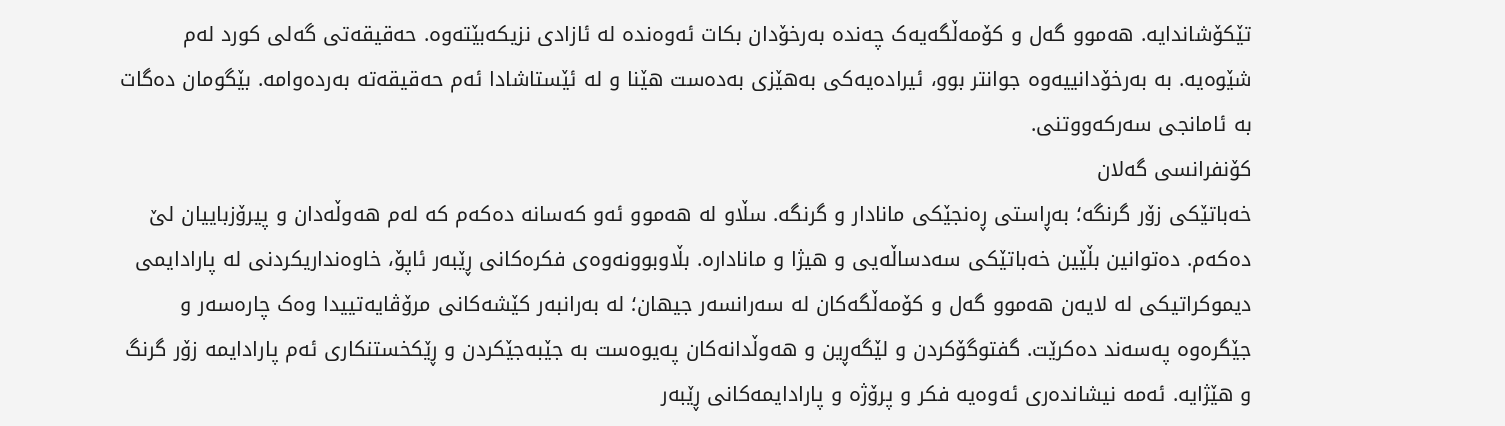تێکۆشاندایە. هەموو گەل و کۆمەڵگەیەک چەندە بەرخۆدان بکات ئەوەندە لە ئازادی نزیکەبێتەوە. حەقیقەتی گەلی کورد لەم شێوەیە. بە بەرخۆدانییەوە جوانتر بوو، ئیرادەیەکی بەهێزی بەدەست هێنا و لە ئێستاشادا ئەم حەقیقەتە بەردەوامە. بێگومان دەگات بە ئامانجی سەرکەووتنی.
کۆنفرانسی گەلان
خەباتێکی زۆر گرنگە؛ بەڕاستی ڕەنجێکی مانادار و گرنگە. سڵاو لە هەموو ئەو کەسانە دەکەم کە لەم هەوڵەدان و پیرۆزباییان لێ دەکەم. دەتوانین بڵێین خەباتێکی سەدساڵەیی و هیژا و مانادارە. بڵاوبوونەوەی فکرەکانی ڕێبەر ئاپۆ، خاوەنداریکردنی لە پارادایمی دیموکراتیکی لە لایەن هەموو گەل و کۆمەڵگەکان لە سەرانسەر جیهان؛ لە بەرانبەر کێشەکانی مرۆڤایەتییدا وەک چارەسەر و جێگرەوە پەسەند دەکرێت. گفتوگۆکردن و لێگەڕین و هەوڵدانەکان پەیوەست بە جێبەجێکردن و ڕێکخستنکاری ئەم پارادایمە زۆر گرنگ و هێژایە. ئەمە نیشاندەری ئەوەیە فکر و پرۆژە و پارادایمەکانی ڕێبەر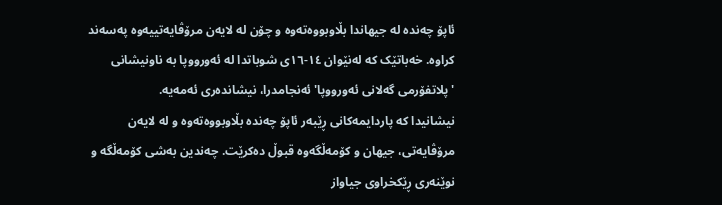ئاپۆ چەندە لە جیهاندا بڵاوبووەتەوە و چۆن لە لایەن مرۆڤایەتییەوە پەسەند کراوە. خەباتێک کە لەنێوان ١٤-١٦ی شوباتدا لە ئەورووپا بە ناونیشانی 'پلاتفۆرمی گەلانی ئەورووپا' ئەنجامدرا، نیشاندەری ئەمەیە.
نیشانیدا کە پاردایمەکانی ڕێبەر ئاپۆ چەندە بڵاوبووەتەوە و لە لایەن مرۆڤایەتی، جیهان و کۆمەڵگەوە قبوڵ دەکرێت. چەندین بەشی کۆمەڵگە و نوێنەری ڕێکخراوی جیاواز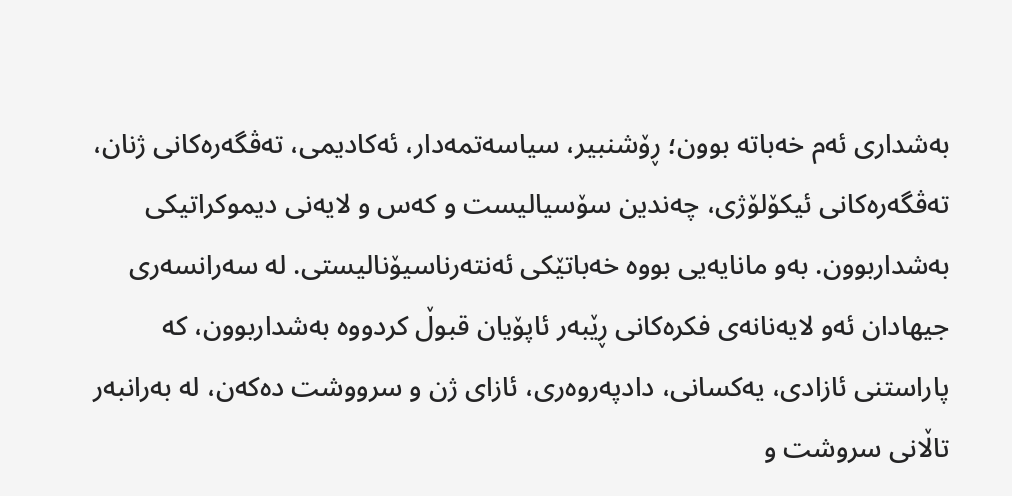بەشداری ئەم خەباتە بوون؛ ڕۆشنبیر، سیاسەتمەدار، ئەکادیمی، تەڤگەرەکانی ژنان، تەڤگەرەکانی ئیکۆلۆژی، چەندین سۆسیالیست و کەس و لایەنی دیموکراتیکی بەشداربوون. بەو مانایەیی بووە خەباتێکی ئەنتەرناسیۆنالیستی. لە سەرانسەری جیهادان ئەو لایەنانەی فکرەکانی ڕێبەر ئاپۆیان قبوڵ کردووە بەشداربوون، کە پاراستنی ئازادی، یەکسانی، دادپەروەری، ئازای ژن و سرووشت دەکەن، لە بەرانبەر تاڵانی سروشت و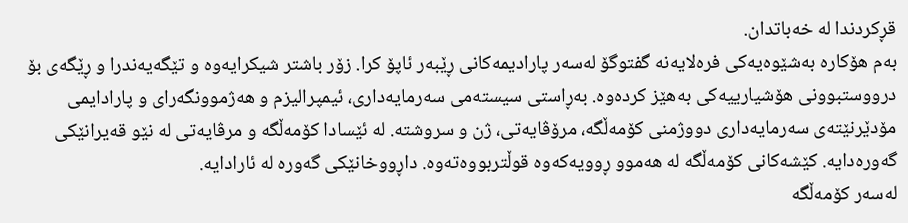قڕکردندا لە خەباتدان.
بەم هۆکارە بەشێوەیەکی فرەلایەنە گفتوگۆ لەسەر پارادیمەکانی ڕێبەر ئاپۆ کرا. زۆر باشتر شیکرایەوە و تێگەیەندرا و ڕێگەی بۆ درووستبوونی هۆشیارییەکی بەهێز کردەوە. بەڕاستی سیستەمی سەرمایەداری، ئیمپرالیزم و هەژموونگەرای و پارادایمی مۆدێرنێتەی سەرمایەداری دووژمنی کۆمەڵگە، مرۆڤایەتی، ژن و سروشتە. لە ئێسادا کۆمەڵگە و مرڤایەتی لە نێو قەیرانێکی گەورەدایە. کێشەکانی کۆمەڵگە لە هەموو ڕوویەکەوە قوڵتربووەتەوە. داڕووخانێکی گەورە لە ئارادایە.
لەسەر کۆمەڵگە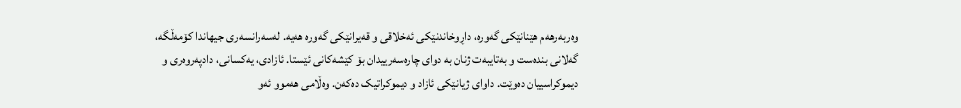وەربەرهەم هێنانێکی گەورە، داڕوخاندنێکی ئەخلاقی و قەیرانێکی گەورە هەیە. لەسەرانسەری جیهاندا کۆمەڵگە، گەلانی بندەست و بەتایبەت ژنان بە دوای چارەسەرییدان بۆ کێشەکانی ئێستا. ئازادی، یەکسانی، دادپەروەری و دیموکراسییان دەوێت. داوای ژیانێکی ئازاد و دیموکراتیک دەکەن. وەڵامی هەموو ئەو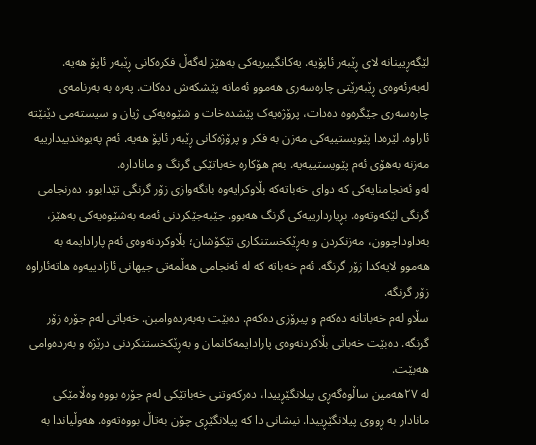لێگەڕیینانە لای ڕێبەر ئاپۆیە. یەکانگییریەکی بەهێز لەگەڵ فکرەکانی ڕێبەر ئاپۆ هەیە. لەبەرئەوەی ڕێبەرێتی چارەسەری هەموو ئەمانە پێشکەش دەکات. پەرە بە بەرنامەی چارەسەری جێگرەوە دەدات، پرۆژەیەک پێشدەخات و شێوەیەکی ژیان و سیستەمی دێنێتە ئاراوە. لێرەدا پێویستییەکی مەزن بە فکر و پرۆژەکانی ڕێبەر ئاپۆ هەیە. ئەم پەیوەندییدارییە مەزنە بەهۆی ئەم پێویستییەیە. بەم هۆکارە خەباتێکی گرنگ و مانادارە.
لەو ئەنجامنایەکی کە دوای خەباتەکە بڵاوکرایەوە بانگەوازی زۆر گرنگی تێدابوو. دەرنجامی گرنگی لێکەوتەوە. بڕیاردارییەکی گرنگ هەبوو. جێبەجێکردنی ئەمە بەشێوەیەکی بەهێز، بەداوداچوون، مەزنکردن و بەڕێکخستنکاری تێکۆشان؛ بڵاوکردنەوەی ئەم پارادایمە بە هەموو لایەکدا زۆر گرنگە. ئەم خەباتە کە لە ئەنجامی هەڵمەتی جیهانی ئازادییەوە هاتەئاراوە زۆر گرنگە.
سڵاو لەم خەباتانە دەکەم و پیرۆزی دەکەم. دەبێت بەبەردەوامبن. خەباتی لەم جۆرە زۆر گرنگە. دەبێت خەباتی بڵاکردنەوەی پارادایمەکانمان و بەڕێکخستنکردنی درێژە و بەردەوامی هەبێت.
لە ٢٧هەمین ساڵوەگەڕی پیلانگێڕییدا، دەرکەوتنی خەباتێکی لەم جۆرە بووە وەڵامێکی مانادار بە ڕووی پیلانگێڕییدا. نیشانی دا کە پیلانگێڕی چۆن بەتاڵ بووەتەوە. هەوڵیاندا بە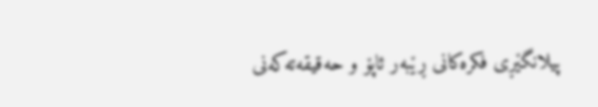پیلانگێڕی فکرەکانی ڕێبەر ئاپۆ و حەقیقەتەکەنی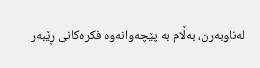لەناوبەرن، بەڵام بە پێچەوانەوە فکرەکانی ڕێبەر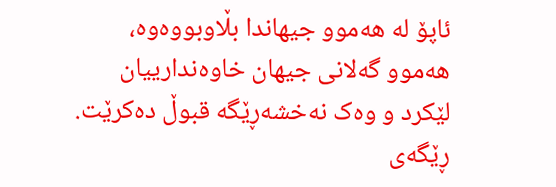ئاپۆ لە هەموو جیهاندا بڵاوبووەوە، هەموو گەلانی جیهان خاوەندارییان لێکرد و وەک نەخشەڕێگە قبوڵ دەکرێت. ڕێگەی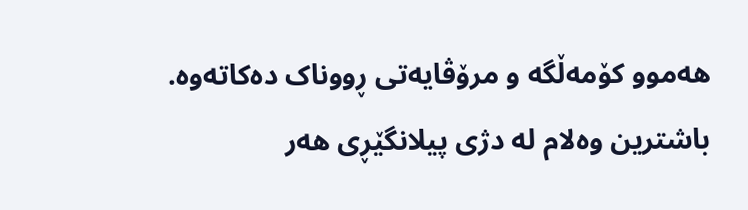هەموو کۆمەڵگە و مرۆڤایەتی ڕووناک دەکاتەوە. باشترین وەلام لە دژی پیلانگێڕی هەر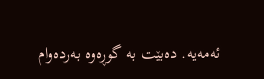ئەمەیە. دەبێت بە گوڕەوە بەردەوام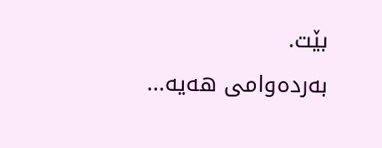بێت.
بەردەوامی هەیە...